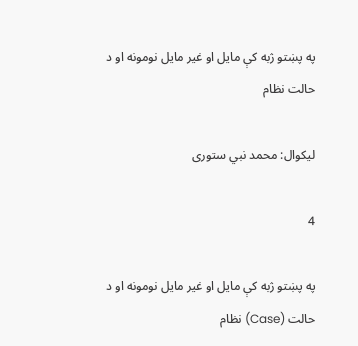په پښتو ژبه کې مایل او غیر مایل نومونه او د حالت نظام

لیکوال: محمد نبي ستوری

4

په پښتو ژبه کې مایل او غیر مایل نومونه او د حالت (Case) نظام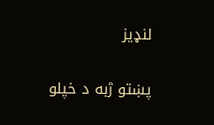لنډیز

پښتو ژبه د خپلو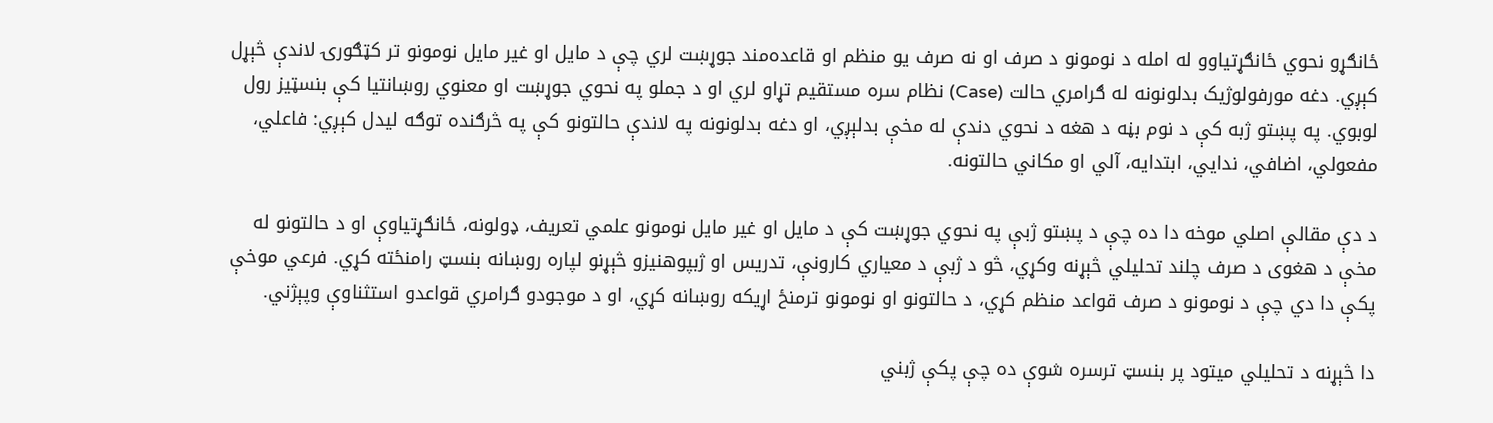ځانګړو نحوي ځانګړتیاوو له امله د نومونو د صرف او نه صرف یو منظم او قاعده‌مند جوړښت لري چې د مایل او غیر مایل نومونو تر کټګورۍ لاندې څېړل کېږي. دغه مورفولوژیک بدلونونه له ګرامري حالت (Case) نظام سره مستقیم تړاو لري او د جملو په نحوي جوړښت او معنوي روښانتیا کې بنسټیز رول لوبوي. په پښتو ژبه کې د نوم بڼه د هغه د نحوي دندې له مخې بدلېږي، او دغه بدلونونه په لاندې حالتونو کې په څرګنده توګه لیدل کېږي: فاعلي، مفعولي، اضافي، ندایي، ابتدایه، آلي او مکاني حالتونه.

د دې مقالې اصلي موخه دا ده چې د پښتو ژبې په نحوي جوړښت کې د مایل او غیر مایل نومونو علمي تعریف، ډولونه، ځانګړتیاوې او د حالتونو له مخې د هغوی د صرف چلند تحلیلي څېړنه وکړي، څو د ژبې د معیاري کارونې، تدریس او ژبپوهنیزو څېړنو لپاره روښانه بنسټ رامنځته کړي. فرعي موخې پکې دا دي چې د نومونو د صرف قواعد منظم کړي، د حالتونو او نومونو ترمنځ اړیکه روښانه کړي، او د موجودو ګرامري قواعدو استثناوې وپېژني.

دا څېړنه د تحلیلي میتود پر بنسټ ترسره شوې ده چې پکې ژبني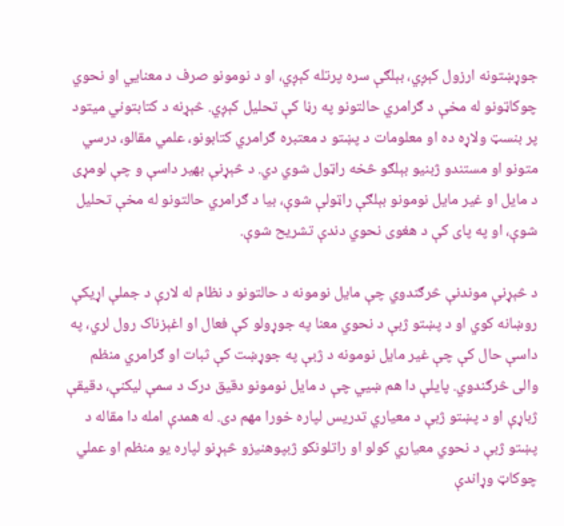جوړښتونه ارزول کېږي، بېلګې سره پرتله کېږي، او د نومونو صرف د معنايي او نحوي چوکاټونو له مخې د ګرامري حالتونو په رڼا کې تحلیل کېږي. څېړنه د کتابتوني میتود پر بنسټ ولاړه ده او معلومات د پښتو د معتبره ګرامري کتابونو، علمي مقالو، درسي متونو او مستندو ژبنیو بېلګو څخه راټول شوي دي. د څېړنې بهیر داسې و چې لومړی د مایل او غیر مایل نومونو بېلګې راټولې شوې، بیا د ګرامري حالتونو له مخې تحلیل شوې، او په پای کې د هغوی نحوي دندې تشریح شوې.

د څېړنې موندنې څرګندوي چې مایل نومونه د حالتونو د نظام له لارې د جملې اړیکې روښانه کوي او د پښتو ژبې د نحوي معنا په جوړولو کې فعال او اغېزناک رول لري، په داسې حال کې چې غیر مایل نومونه د ژبې په جوړښت کې ثبات او ګرامري منظم والی څرګندوي. پایلې دا هم ښيي چې د مایل نومونو دقیق درک د سمې لیکنې، دقیقې ژباړې او د پښتو ژبې د معیاري تدریس لپاره خورا مهم دی. له همدې امله دا مقاله د پښتو ژبې د نحوي معیاري کولو او راتلونکو ژبپوهنیزو څېړنو لپاره یو منظم او عملي چوکاټ وړاندې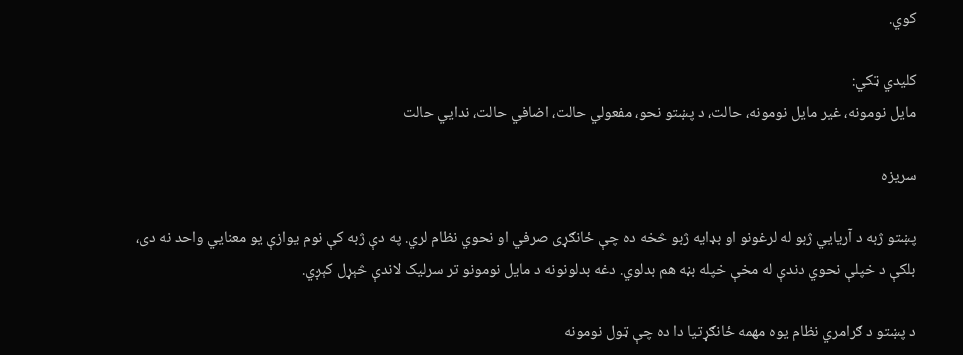کوي.

کليدي ټکي:
مایل نومونه، غیر مایل نومونه، حالت، د پښتو نحو، مفعولي حالت، اضافي حالت، ندایي حالت

سریزه

پښتو ژبه د آریایي ژبو له لرغونو او بډایه ژبو څخه ده چې ځانګړی صرفي او نحوي نظام لري. په دې ژبه کې نوم یوازې یو معنایي واحد نه دی، بلکې د خپلې نحوي دندې له مخې خپله بڼه هم بدلوي. دغه بدلونونه د مایل نومونو تر سرلیک لاندې څېړل کېږي.

د پښتو د ګرامري نظام یوه مهمه ځانګړتیا دا ده چې ټول نومونه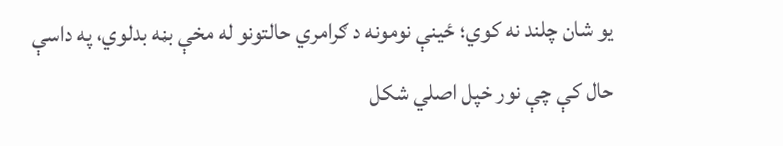یو شان چلند نه کوي؛ ځینې نومونه د ګرامري حالتونو له مخې بڼه بدلوي، په داسې حال کې چې نور خپل اصلي شکل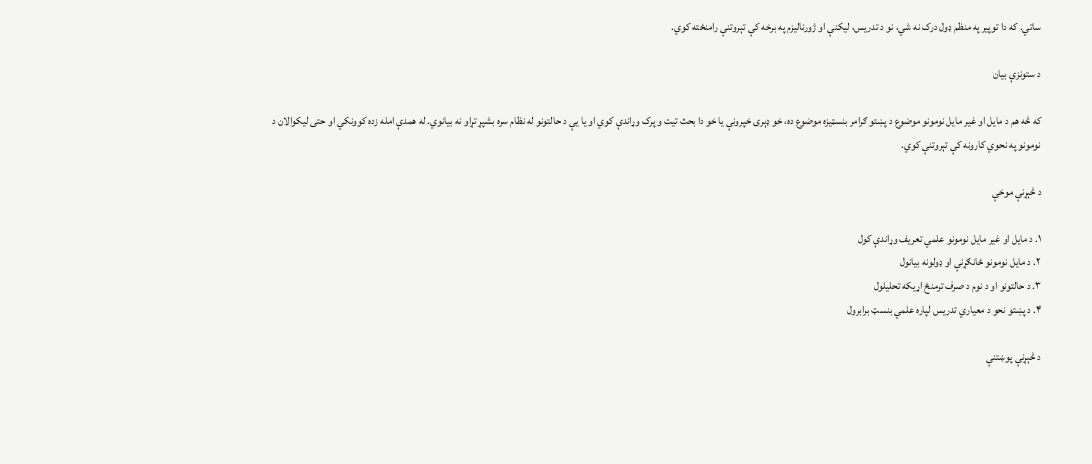ساتي. که دا توپیر په منظم ډول درک نه شي، نو د تدریس، لیکنې او ژورنالیزم په برخه کې تېروتنې رامنځته کوي.

د ستونزې بیان

که څه هم د مایل او غیر مایل نومونو موضوع د پښتو ګرامر بنسټیزه موضوع ده، خو ډېری خپرونې یا خو دا بحث تیت و پرک وړاندې کوي او یا یې د حالتونو له نظام سره بشپړ تړاو نه بیانوي. له همدې امله زده کوونکي او حتی لیکوالان د نومونو په نحوي کارونه کې تېروتنې کوي.

د څېړنې موخې

۱. د مایل او غیر مایل نومونو علمي تعریف وړاندې کول
۲. د مایل نومونو ځانګړنې او ډولونه بیانول
۳. د حالتونو او د نوم د صرف ترمنځ اړیکه تحلیلول
۴. د پښتو نحو د معیاري تدریس لپاره علمي بنسټ برابرول

د څېړنې پوښتنې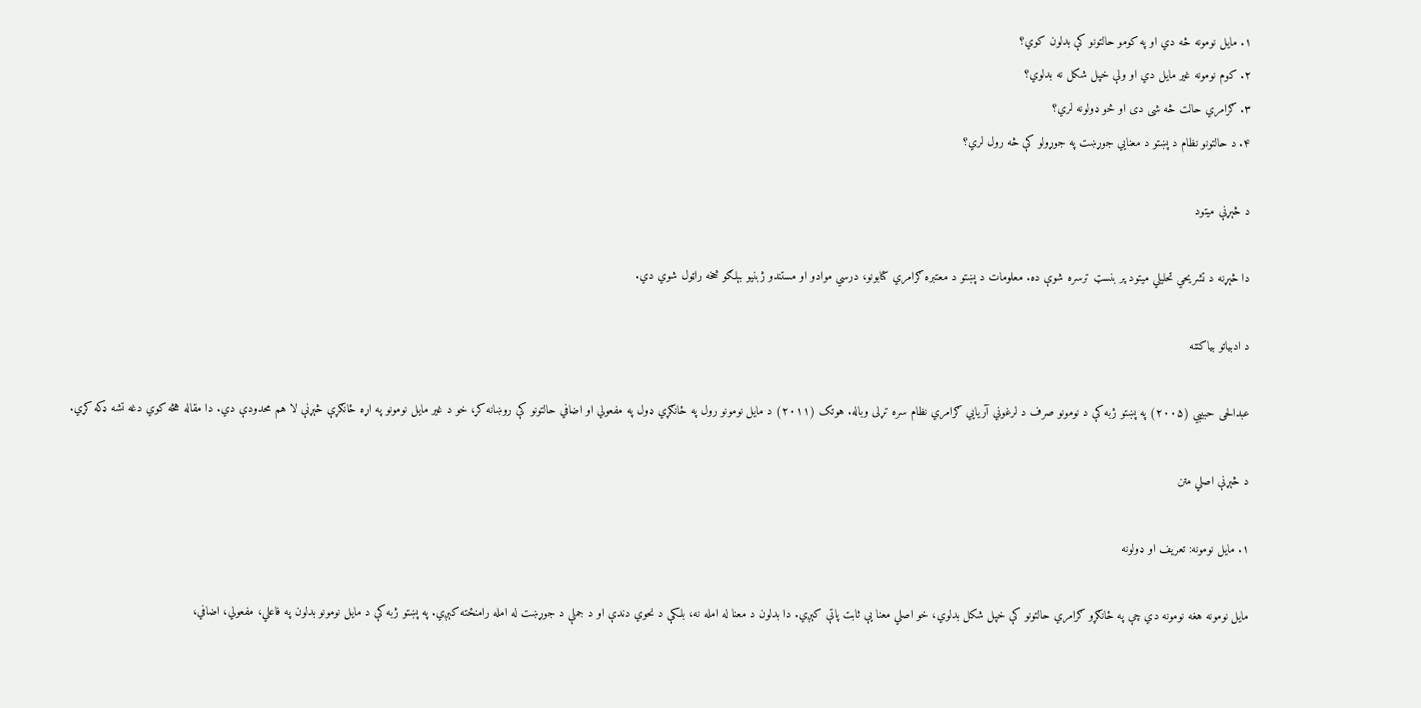۱. مایل نومونه څه دي او په کومو حالتونو کې بدلون کوي؟
۲. کوم نومونه غیر مایل دي او ولې خپل شکل نه بدلوي؟
۳. ګرامري حالت څه شی دی او څو ډولونه لري؟
۴. د حالتونو نظام د پښتو د معنايي جوړښت په جوړولو کې څه رول لري؟

د څېړنې میتود

دا څېړنه د تشریحي تحلیلي میتود پر بنسټ ترسره شوې ده. معلومات د پښتو د معتبره ګرامري کتابونو، درسي موادو او مستندو ژبنیو بېلګو څخه راټول شوي دي.

د ادبیاتو بیاکتنه

عبدالحی حبیبي (۲۰۰۵) په پښتو ژبه کې د نومونو صرف د لرغوني آریایي ګرامري نظام سره تړلی وباله. هوتک (۲۰۱۱) د مایل نومونو رول په ځانګړي ډول په مفعولي او اضافي حالتونو کې روښانه کړ، خو د غیر مایل نومونو په اړه ځانګړې څېړنې لا هم محدودې دي. دا مقاله هڅه کوي دغه تشه ډکه کړي.

د څېړنې اصلي متن

۱. مایل نومونه: تعریف او ډولونه

مایل نومونه هغه نومونه دي چې په ځانګړو ګرامري حالتونو کې خپل شکل بدلوي، خو اصلي معنا یې ثابت پاتې کېږي. دا بدلون د معنا له امله نه، بلکې د نحوي دندې او د جملې د جوړښت له امله رامنځته کېږي. په پښتو ژبه کې د مایل نومونو بدلون په فاعلي، مفعولي، اضافي،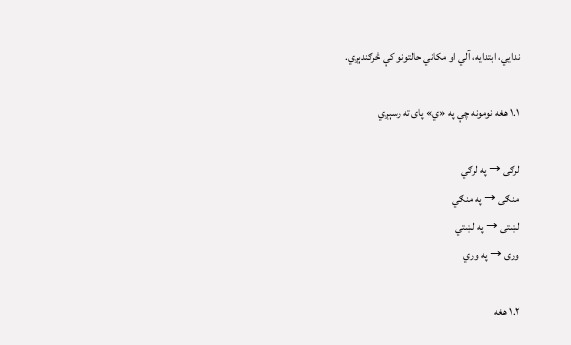ندایي، ابتدایه، آلي او مکاني حالتونو کې څرګندېږي.

۱.۱ هغه نومونه چې په «ي» پای ته رسېږي

لرګی → په لرګي
منګی → په منګي
لښتی → په لښتي
وری → په وري

۱.۲ هغه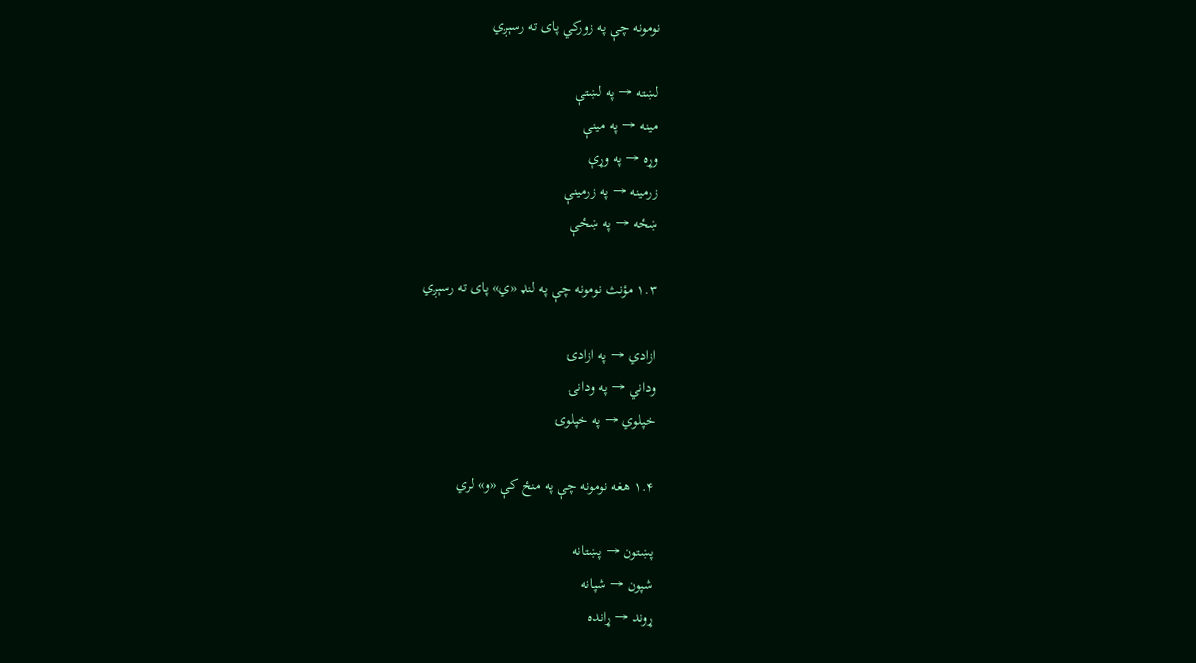نومونه چې په زورکي پای ته رسېږي

لښته → په لښتې
مینه → په مینې
وړه → په وړې
زرمینه → په زرمینې
ښځه → په ښځې

۱.۳ مؤنث نومونه چې په لنډ «ي» پای ته رسېږي

ازادي → په ازادۍ
وداني → په ودانۍ
خپلوي → په خپلوۍ

۱.۴ هغه نومونه چې په منځ کې «و» لري

پښتون → پښتانه
شپون → شپانه
ړوند → ړانده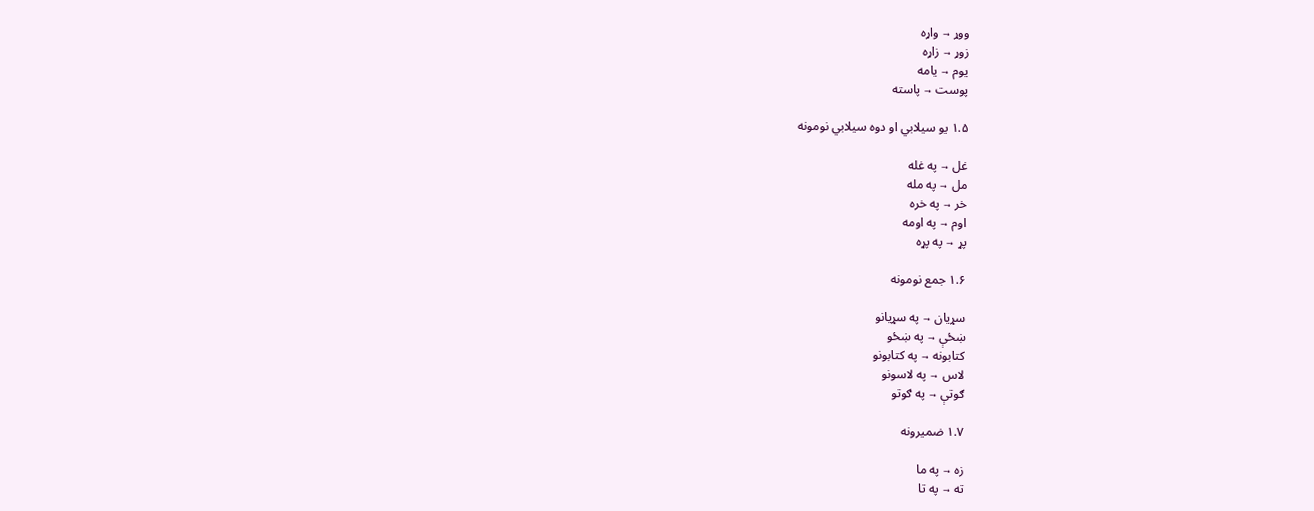ووړ → واړه
زوړ → زاړه
یوم → یامه
پوست → پاسته

۱.۵ یو سیلابي او دوه سیلابي نومونه

غل → په غله
مل → په مله
خر → په خره
اوم → په اومه
پړ → په پړه

۱.۶ جمع نومونه

سړیان → په سړیانو
ښځې → په ښځو
کتابونه → په کتابونو
لاس → په لاسونو
ګوتې → په ګوتو

۱.۷ ضمیرونه

زه → په ما
ته → په تا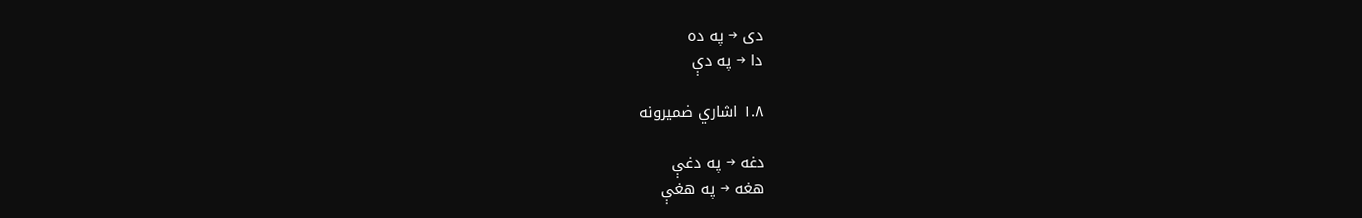دی → په ده
دا → په دې

۱.۸ اشاري ضمیرونه

دغه → په دغې
هغه → په هغې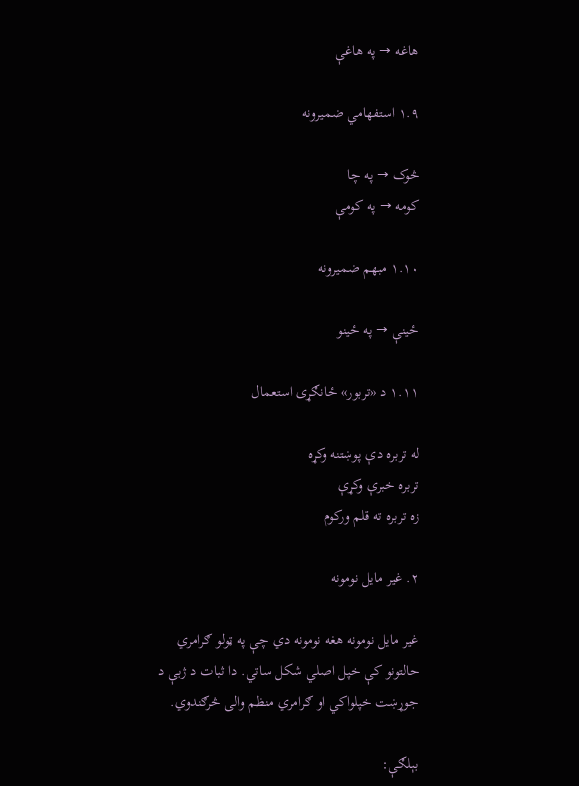هاغه → په هاغې

۱.۹ استفهامي ضمیرونه

څوک → په چا
کومه → په کومې

۱.۱۰ مبهم ضمیرونه

ځینې → په ځینو

۱.۱۱ د «تربور» ځانګړی استعمال

له تربره دې پوښتنه وکړه
تربره خبرې وکړې
زه تربره ته قلم ورکوم

۲. غیر مایل نومونه

غیر مایل نومونه هغه نومونه دي چې په ټولو ګرامري حالتونو کې خپل اصلي شکل ساتي. دا ثبات د ژبې د جوړښت خپلواکي او ګرامري منظم والی څرګندوي.

بېلګې: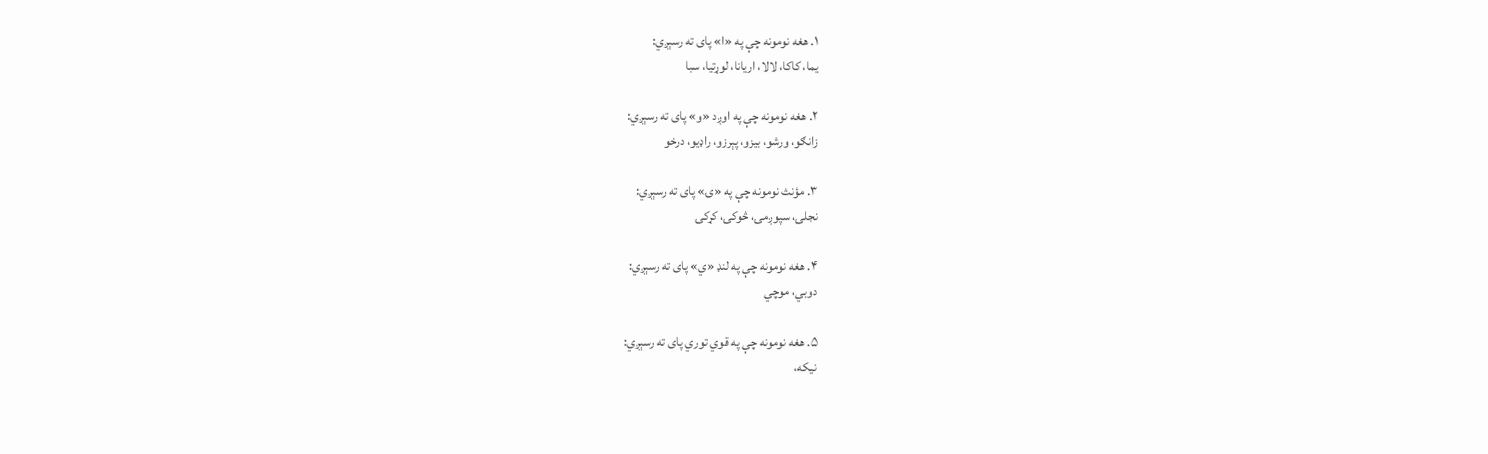۱. هغه نومونه چې په «ا» پای ته رسېږي:
یما، کاکا، لالا، اریانا، لوړتیا، سبا

۲. هغه نومونه چې په اوږد «و» پای ته رسېږي:
زانګو، ورشو، بیزو، پېرزو، راډیو، درخو

۳. مؤنث نومونه چې په «ۍ» پای ته رسېږي:
نجلۍ، سپوږمۍ، څوکۍ، کړکۍ

۴. هغه نومونه چې په لنډ «ي» پای ته رسېږي:
دوبي، موچي

۵. هغه نومونه چې په قوي توري پای ته رسېږي:
نیکه،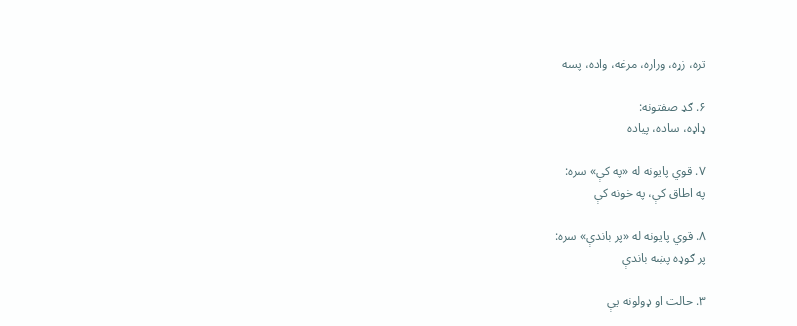تره، زړه، وراره، مرغه، واده، پسه

۶. ګډ صفتونه:
ډاډه، ساده، پیاده

۷. قوي پایونه له «په کې» سره:
په اطاق کې، په خونه کې

۸. قوي پایونه له «پر باندې» سره:
پر ګوډه پښه باندې

۳. حالت او ډولونه یې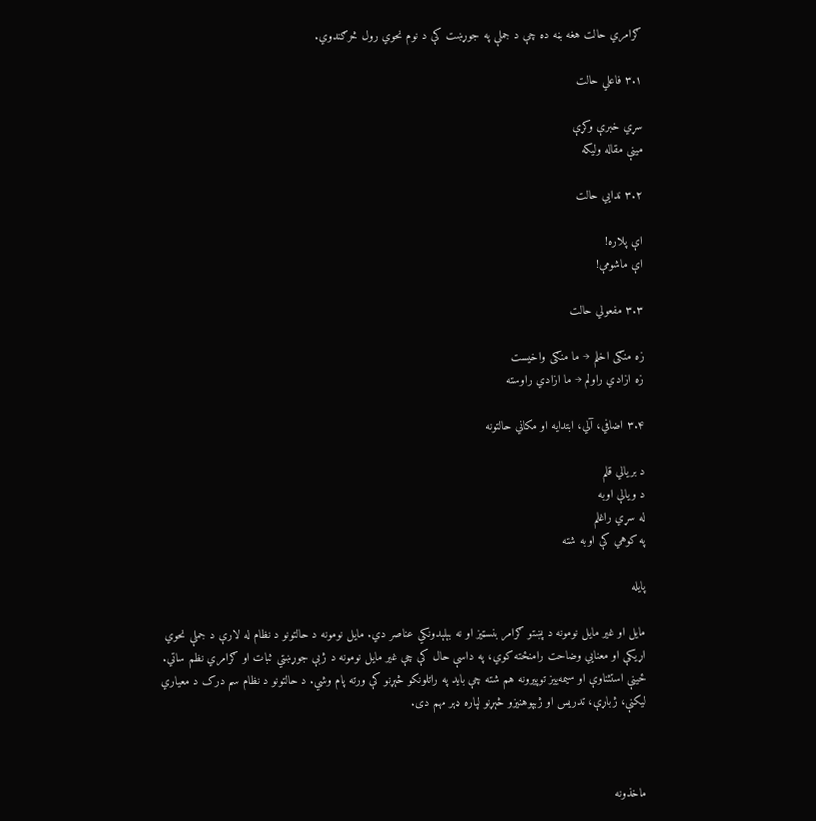ګرامري حالت هغه بڼه ده چې د جملې په جوړښت کې د نوم نحوي رول څرګندوي.

۳.۱ فاعلي حالت

سړي خبرې وکړې
مینې مقاله ولیکه

۳.۲ ندایي حالت

اې پلاره!
اې ماشومې!

۳.۳ مفعولي حالت

زه منګی اخلم → ما منګی واخیست
زه ازادي راولم → ما ازادي راوسته

۳.۴ اضافي، آلي، ابتدایه او مکاني حالتونه

د بریالي قلم
د ویالې اوبه
له سړي راغلم
په کوهي کې اوبه شته

پایله

مایل او غیر مایل نومونه د پښتو ګرامر بنسټیز او نه بېلېدونکي عناصر دي. مایل نومونه د حالتونو د نظام له لارې د جملې نحوي اړیکې او معنايي وضاحت رامنځته کوي، په داسې حال کې چې غیر مایل نومونه د ژبې جوړښتي ثبات او ګرامري نظم ساتي. ځینې استثناوې او سیمه‌ییز توپیرونه هم شته چې باید په راتلونکو څېړنو کې ورته پام وشي. د حالتونو د نظام سم درک د معیاري لیکنې، ژباړې، تدریس او ژبپوهنیزو څېړنو لپاره ډېر مهم دی.



ماخذونه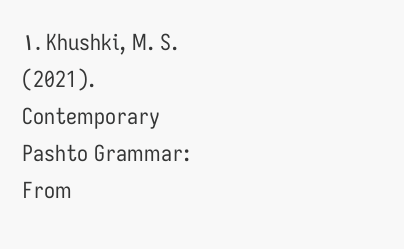۱. Khushki, M. S. (2021). Contemporary Pashto Grammar: From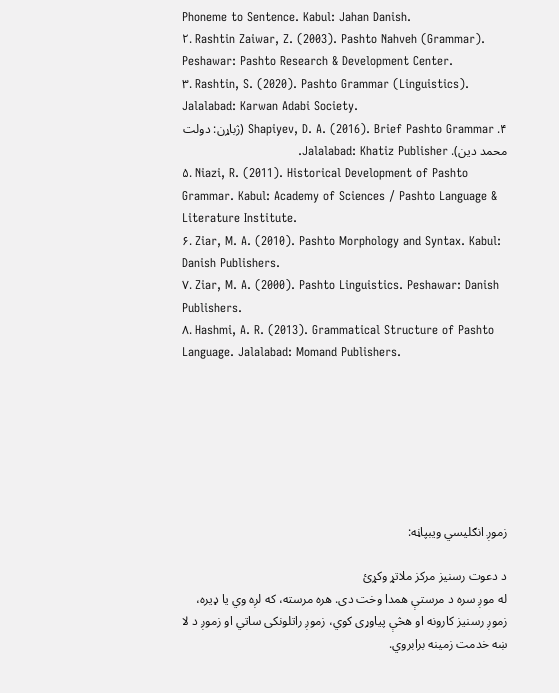Phoneme to Sentence. Kabul: Jahan Danish.
۲. Rashtin Zaiwar, Z. (2003). Pashto Nahveh (Grammar). Peshawar: Pashto Research & Development Center.
۳. Rashtin, S. (2020). Pashto Grammar (Linguistics). Jalalabad: Karwan Adabi Society.
۴. Shapiyev, D. A. (2016). Brief Pashto Grammar (ژباړن: دولت محمد دین). Jalalabad: Khatiz Publisher.
۵. Niazi, R. (2011). Historical Development of Pashto Grammar. Kabul: Academy of Sciences / Pashto Language & Literature Institute.
۶. Ziar, M. A. (2010). Pashto Morphology and Syntax. Kabul: Danish Publishers.
۷. Ziar, M. A. (2000). Pashto Linguistics. Peshawar: Danish Publishers.
۸. Hashmi, A. R. (2013). Grammatical Structure of Pashto Language. Jalalabad: Momand Publishers.







زموږ انګلیسي ویبپاڼه:

د دعوت رسنیز مرکز ملاتړ وکړئ
له موږ سره د مرستې همدا وخت دی. هره مرسته، که لږه وي یا ډیره، زموږ رسنیز کارونه او هڅې پیاوړی کوي، زموږ راتلونکی ساتي او زموږ د لا ښه خدمت زمینه برابروي.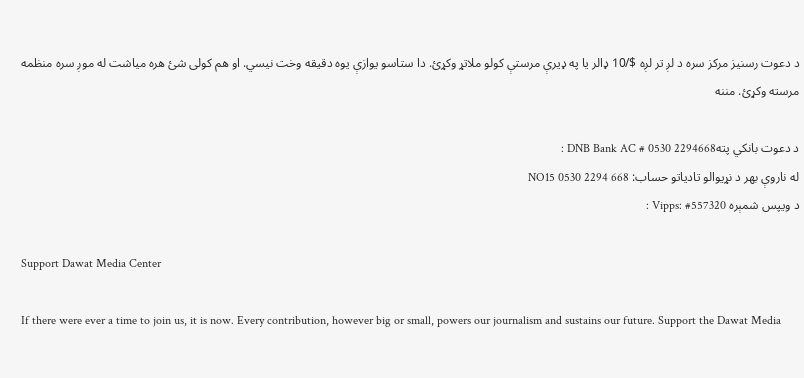د دعوت رسنیز مرکز سره د لږ تر لږه $/10 ډالر یا په ډیرې مرستې کولو ملاتړ وکړئ. دا ستاسو یوازې یوه دقیقه وخت نیسي. او هم کولی شئ هره میاشت له موږ سره منظمه مرسته وکړئ. مننه

د دعوت بانکي پتهDNB Bank AC # 0530 2294668 :
له ناروې بهر د نړیوالو تادیاتو حساب: NO15 0530 2294 668
د ویپس شمېره Vipps: #557320 :

Support Dawat Media Center

If there were ever a time to join us, it is now. Every contribution, however big or small, powers our journalism and sustains our future. Support the Dawat Media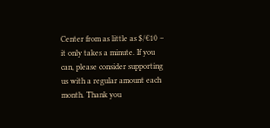Center from as little as $/€10 – it only takes a minute. If you can, please consider supporting us with a regular amount each month. Thank you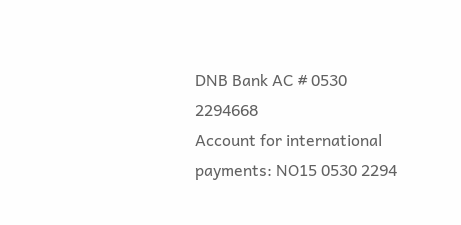DNB Bank AC # 0530 2294668
Account for international payments: NO15 0530 2294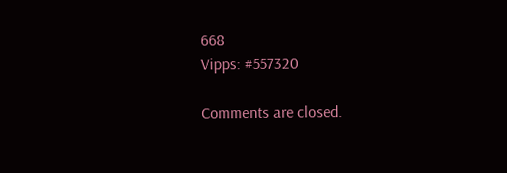668
Vipps: #557320

Comments are closed.